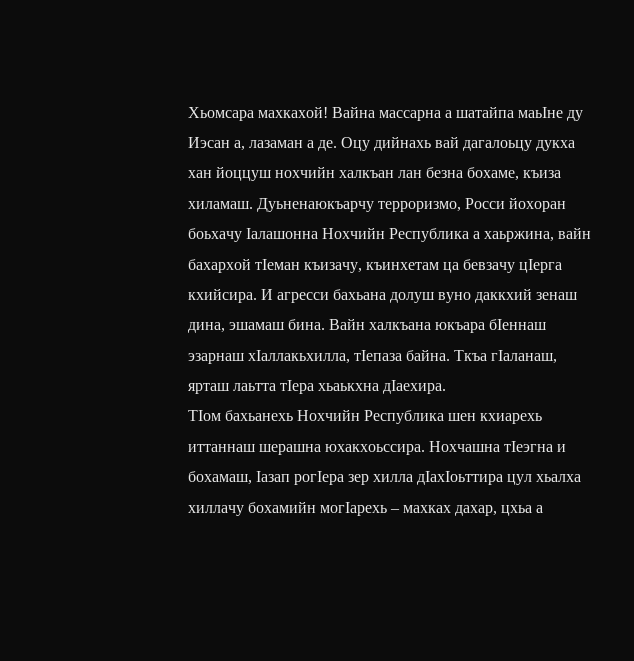Хьомсара махкахой! Вайна массарна а шатайпа маьIне ду Иэсан а, лазаман а де. Оцу дийнахь вай дагалоьцу дукха хан йоццуш нохчийн халкъан лан безна бохаме, къиза хиламаш. Дуьненаюкъарчу терроризмо, Росси йохоран боьхачу Iалашонна Нохчийн Республика а хаьржина, вайн бахархой тIеман къизачу, къинхетам ца бевзачу цIерга кхийсира. И агресси бахьана долуш вуно даккхий зенаш дина, эшамаш бина. Вайн халкъана юкъара бIеннаш эзарнаш хIаллакьхилла, тIепаза байна. Ткъа гIаланаш, ярташ лаьтта тIера хьаькхна дIаехира.
ТIом бахьанехь Нохчийн Республика шен кхиарехь иттаннаш шерашна юхакхоьссира. Нохчашна тIеэгна и бохамаш, Iазап рогIера зер хилла дIахIоьттира цул хьалха хиллачу бохамийн могIарехь – махках дахар, цхьа а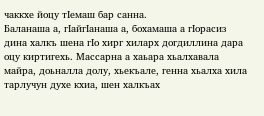чаккхе йоцу тIемаш бар санна.
Баланаша а, гIайгIанаша а, бохамаша а гIорасиз дина халкъ шена гIо хирг хиларх догдиллина дара оцу киртигехь. Массарна а хаьара хьалхавала майра, доьналла долу, хьекъале, генна хьалха хила тарлучун духе кхиа, шен халкъах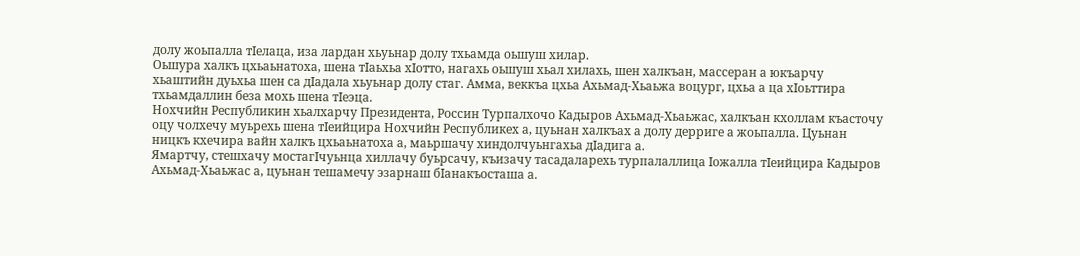долу жоьпалла тIелаца, иза лардан хьуьнар долу тхьамда оьшуш хилар.
Оьшура халкъ цхьаьнатоха, шена тIаьхьа хIотто, нагахь оьшуш хьал хилахь, шен халкъан, массеран а юкъарчу хьаштийн дуьхьа шен са дIадала хьуьнар долу стаг. Амма, веккъа цхьа Ахьмад-Хьаьжа воцург, цхьа а ца хIоьттира тхьамдаллин беза мохь шена тIеэца.
Нохчийн Республикин хьалхарчу Президента, Россин Турпалхочо Кадыров Ахьмад-Хьаьжас, халкъан кхоллам къасточу оцу чолхечу муьрехь шена тIеийцира Нохчийн Республикех а, цуьнан халкъах а долу дерриге а жоьпалла. Цуьнан ницкъ кхечира вайн халкъ цхьаьнатоха а, маьршачу хиндолчуьнгахьа дIадига а.
Ямартчу, стешхачу мостагIчуьнца хиллачу буьрсачу, къизачу тасадаларехь турпалаллица Iожалла тIеийцира Кадыров Ахьмад-Хьаьжас а, цуьнан тешамечу эзарнаш бIанакъосташа а.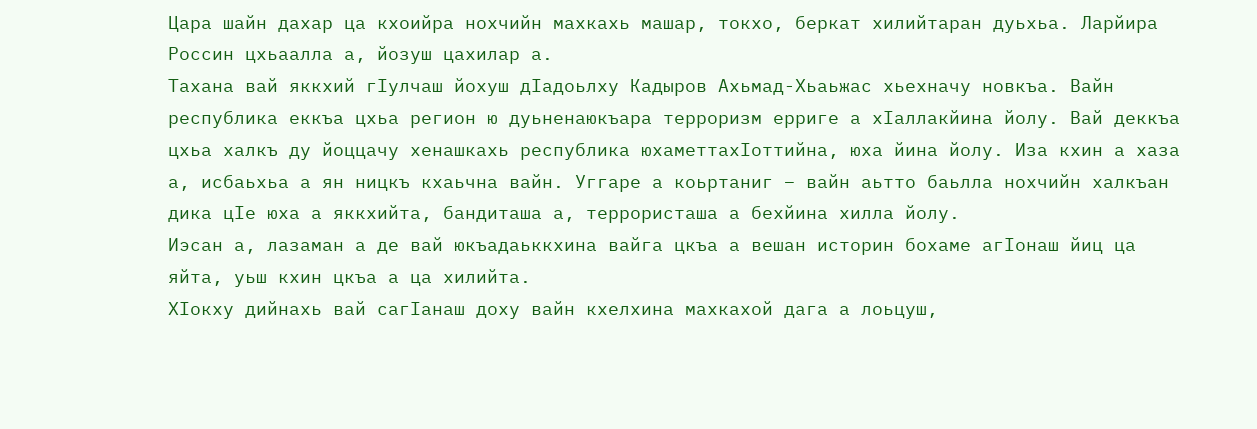Цара шайн дахар ца кхоийра нохчийн махкахь машар, токхо, беркат хилийтаран дуьхьа. Ларйира Россин цхьаалла а, йозуш цахилар а.
Тахана вай яккхий гIулчаш йохуш дIадоьлху Кадыров Ахьмад-Хьаьжас хьехначу новкъа. Вайн республика еккъа цхьа регион ю дуьненаюкъара терроризм ерриге а хIаллакйина йолу. Вай деккъа цхьа халкъ ду йоццачу хенашкахь республика юхаметтахIоттийна, юха йина йолу. Иза кхин а хаза а, исбаьхьа а ян ницкъ кхаьчна вайн. Уггаре а коьртаниг – вайн аьтто баьлла нохчийн халкъан дика цIе юха а яккхийта, бандиташа а, террористаша а бехйина хилла йолу.
Иэсан а, лазаман а де вай юкъадаьккхина вайга цкъа а вешан историн бохаме агIонаш йиц ца яйта, уьш кхин цкъа а ца хилийта.
ХIокху дийнахь вай сагIанаш доху вайн кхелхина махкахой дага а лоьцуш,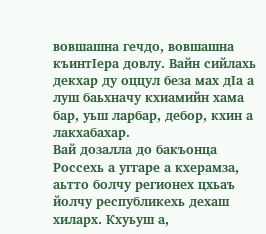вовшашна гечдо, вовшашна къинтIера довлу. Вайн сийлахь декхар ду оццул беза мах дIа а луш баьхначу кхиамийн хама бар, уьш ларбар, дебор, кхин а лакхабахар.
Вай дозалла до бакъонца Россехь а уггаре а кхерамза, аьтто болчу регионех цхьаъ йолчу республикехь дехаш хиларх. Кхуьуш а,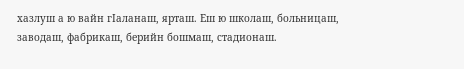хазлуш а ю вайн гIаланаш, ярташ. Еш ю школаш, больницаш, заводаш, фабрикаш, берийн бошмаш, стадионаш.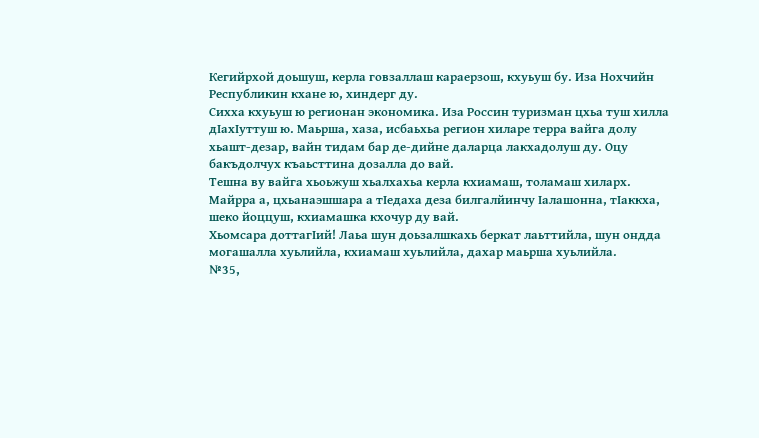Кегийрхой доьшуш, керла говзаллаш караерзош, кхуьуш бу. Иза Нохчийн Республикин кхане ю, хиндерг ду.
Сихха кхуьуш ю регионан экономика. Иза Россин туризман цхьа туш хилла дIахIуттуш ю. Маьрша, хаза, исбаьхьа регион хиларе терра вайга долу хьашт-дезар, вайн тидам бар де-дийне даларца лакхадолуш ду. Оцу бакъдолчух къаьсттина дозалла до вай.
Тешна ву вайга хьоьжуш хьалхахьа керла кхиамаш, толамаш хиларх. Майрра а, цхьанаэшшара а тIедаха деза билгалйинчу Iалашонна, тIаккха, шеко йоццуш, кхиамашка кхочур ду вай.
Хьомсара доттагIий! Лаьа шун доьзалшкахь беркат лаьттийла, шун ондда могашалла хуьлийла, кхиамаш хуьлийла, дахар маьрша хуьлийла.
№35,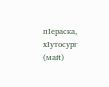пIераска, хIутосург (май)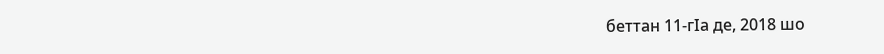беттан 11-гIа де, 2018 шо